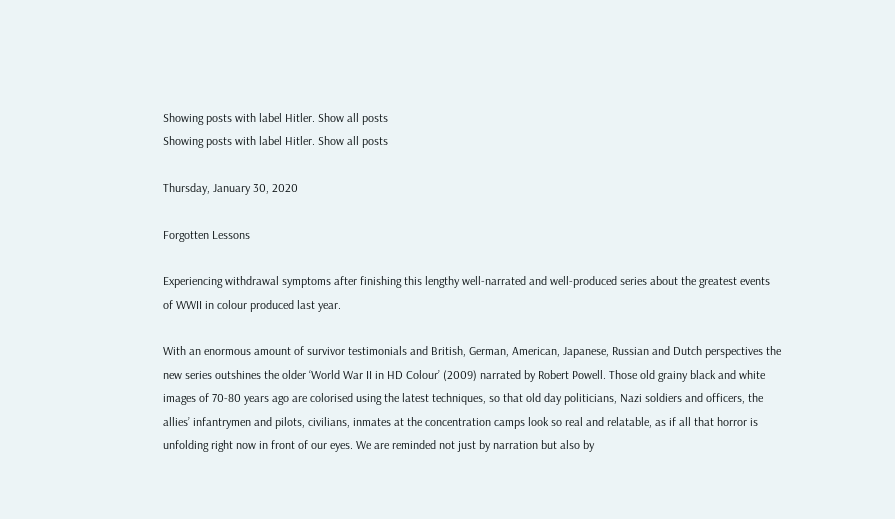Showing posts with label Hitler. Show all posts
Showing posts with label Hitler. Show all posts

Thursday, January 30, 2020

Forgotten Lessons

Experiencing withdrawal symptoms after finishing this lengthy well-narrated and well-produced series about the greatest events of WWII in colour produced last year.

With an enormous amount of survivor testimonials and British, German, American, Japanese, Russian and Dutch perspectives the new series outshines the older ‘World War II in HD Colour’ (2009) narrated by Robert Powell. Those old grainy black and white images of 70-80 years ago are colorised using the latest techniques, so that old day politicians, Nazi soldiers and officers, the allies’ infantrymen and pilots, civilians, inmates at the concentration camps look so real and relatable, as if all that horror is unfolding right now in front of our eyes. We are reminded not just by narration but also by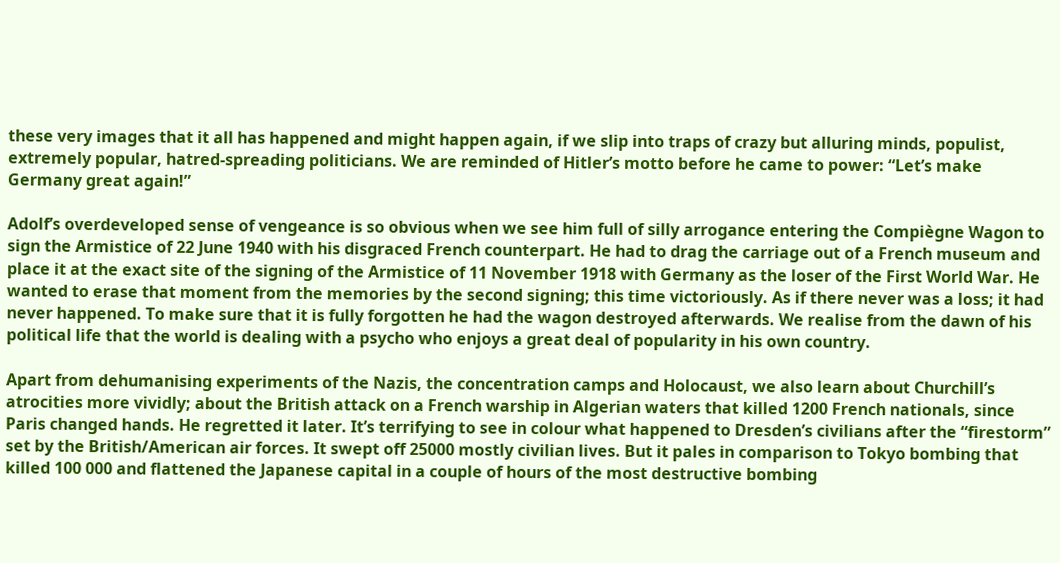these very images that it all has happened and might happen again, if we slip into traps of crazy but alluring minds, populist, extremely popular, hatred-spreading politicians. We are reminded of Hitler’s motto before he came to power: “Let’s make Germany great again!”

Adolf’s overdeveloped sense of vengeance is so obvious when we see him full of silly arrogance entering the Compiègne Wagon to sign the Armistice of 22 June 1940 with his disgraced French counterpart. He had to drag the carriage out of a French museum and place it at the exact site of the signing of the Armistice of 11 November 1918 with Germany as the loser of the First World War. He wanted to erase that moment from the memories by the second signing; this time victoriously. As if there never was a loss; it had never happened. To make sure that it is fully forgotten he had the wagon destroyed afterwards. We realise from the dawn of his political life that the world is dealing with a psycho who enjoys a great deal of popularity in his own country.

Apart from dehumanising experiments of the Nazis, the concentration camps and Holocaust, we also learn about Churchill’s atrocities more vividly; about the British attack on a French warship in Algerian waters that killed 1200 French nationals, since Paris changed hands. He regretted it later. It’s terrifying to see in colour what happened to Dresden’s civilians after the “firestorm” set by the British/American air forces. It swept off 25000 mostly civilian lives. But it pales in comparison to Tokyo bombing that killed 100 000 and flattened the Japanese capital in a couple of hours of the most destructive bombing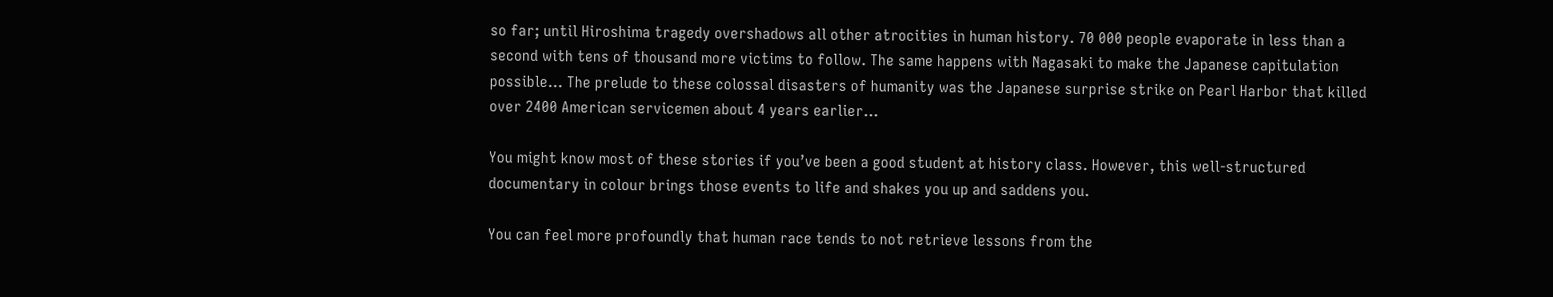so far; until Hiroshima tragedy overshadows all other atrocities in human history. 70 000 people evaporate in less than a second with tens of thousand more victims to follow. The same happens with Nagasaki to make the Japanese capitulation possible... The prelude to these colossal disasters of humanity was the Japanese surprise strike on Pearl Harbor that killed over 2400 American servicemen about 4 years earlier...

You might know most of these stories if you’ve been a good student at history class. However, this well-structured documentary in colour brings those events to life and shakes you up and saddens you.

You can feel more profoundly that human race tends to not retrieve lessons from the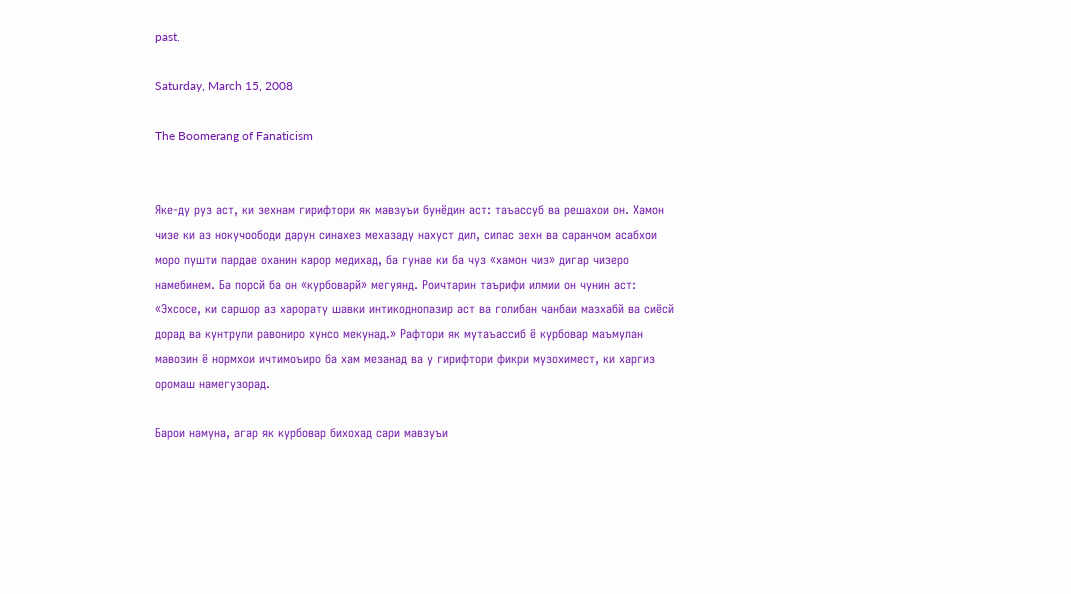past.

Saturday, March 15, 2008

The Boomerang of Fanaticism


Яке-ду руз аст, ки зехнам гирифтори як мавзуъи бунёдин аст: таъассуб ва решахои он. Хамон чизе ки аз нокучоободи дарун синахез мехазаду нахуст дил, сипас зехн ва саранчом асабхои моро пушти пардае оханин карор медихад, ба гунае ки ба чуз «хамон чиз» дигар чизеро намебинем. Ба порсй ба он «курбоварй» мегуянд. Роичтарин таърифи илмии он чунин аст: «Эхсосе, ки саршор аз харорату шавки интикоднопазир аст ва голибан чанбаи мазхабй ва сиёсй дорад ва кунтрули равониро хунсо мекунад.» Рафтори як мутаъассиб ё курбовар маъмулан мавозин ё нормхои ичтимоъиро ба хам мезанад ва у гирифтори фикри музохимест, ки харгиз оромаш намегузорад.

Барои намуна, агар як курбовар бихохад сари мавзуъи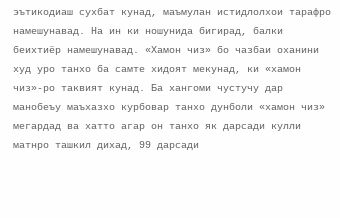эътикодиаш сухбат кунад, маъмулан истидлолхои тарафро намешунавад. На ин ки ношунида бигирад, балки беихтиёр намешунавад. «Хамон чиз» бо чазбаи оханини худ уро танхо ба самте хидоят мекунад, ки «хамон чиз»-ро таквият кунад. Ба хангоми чустучу дар манобеъу маъхазхо курбовар танхо дунболи «хамон чиз» мегардад ва хатто агар он танхо як дарсади кулли матнро ташкил дихад, 99 дарсади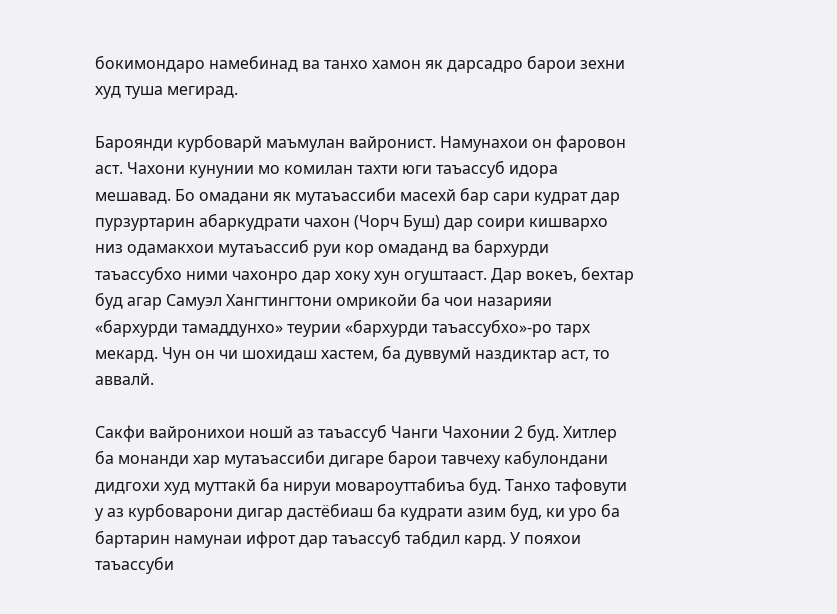бокимондаро намебинад ва танхо хамон як дарсадро барои зехни худ туша мегирад.

Бароянди курбоварй маъмулан вайронист. Намунахои он фаровон аст. Чахони кунунии мо комилан тахти юги таъассуб идора мешавад. Бо омадани як мутаъассиби масехй бар сари кудрат дар пурзуртарин абаркудрати чахон (Чорч Буш) дар соири кишвархо низ одамакхои мутаъассиб руи кор омаданд ва бархурди таъассубхо ними чахонро дар хоку хун огуштааст. Дар вокеъ, бехтар буд агар Самуэл Хангтингтони омрикойи ба чои назарияи «бархурди тамаддунхо» теурии «бархурди таъассубхо»-ро тарх мекард. Чун он чи шохидаш хастем, ба дуввумй наздиктар аст, то аввалй.

Сакфи вайронихои ношй аз таъассуб Чанги Чахонии 2 буд. Хитлер ба монанди хар мутаъассиби дигаре барои тавчеху кабулондани дидгохи худ муттакй ба нируи мовароуттабиъа буд. Танхо тафовути у аз курбоварони дигар дастёбиаш ба кудрати азим буд, ки уро ба бартарин намунаи ифрот дар таъассуб табдил кард. У пояхои таъассуби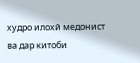худро илохй медонист ва дар китоби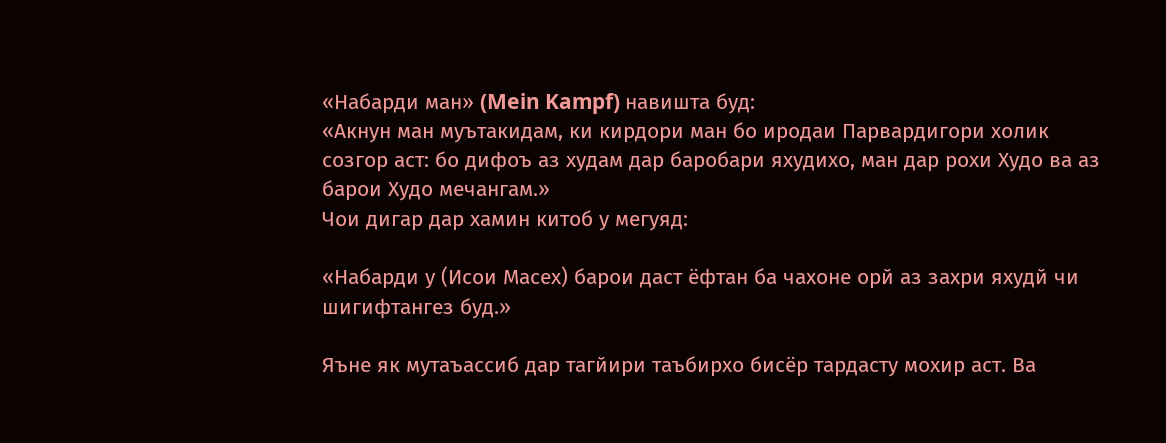«Набарди ман» (Mein Kampf) навишта буд:
«Акнун ман муътакидам, ки кирдори ман бо иродаи Парвардигори холик созгор аст: бо дифоъ аз худам дар баробари яхудихо, ман дар рохи Худо ва аз барои Худо мечангам.»
Чои дигар дар хамин китоб у мегуяд:

«Набарди у (Исои Масех) барои даст ёфтан ба чахоне орй аз захри яхудй чи шигифтангез буд.»

Яъне як мутаъассиб дар тагйири таъбирхо бисёр тардасту мохир аст. Ва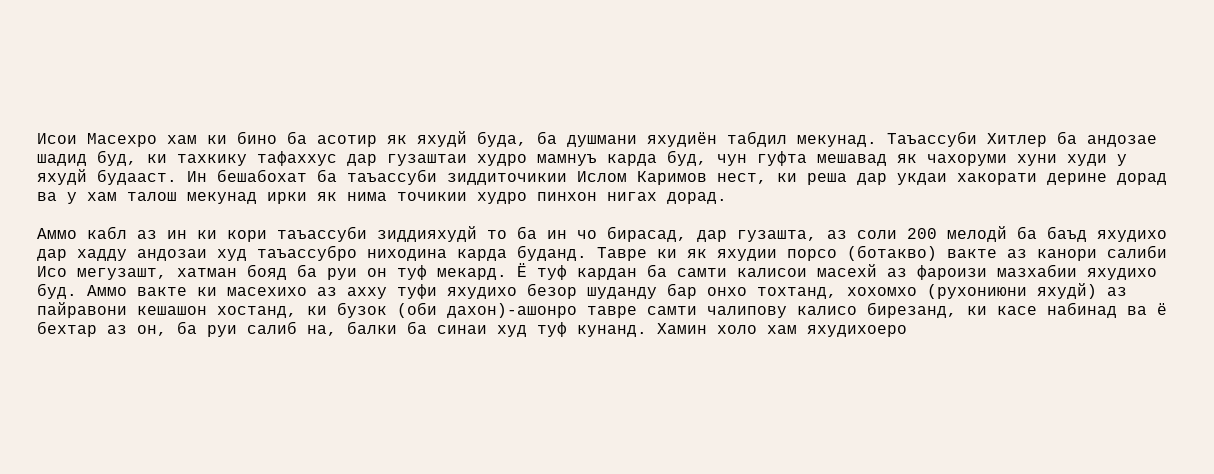Исои Масехро хам ки бино ба асотир як яхудй буда, ба душмани яхудиён табдил мекунад. Таъассуби Хитлер ба андозае шадид буд, ки тахкику тафаххус дар гузаштаи худро мамнуъ карда буд, чун гуфта мешавад як чахоруми хуни худи у яхудй будааст. Ин бешабохат ба таъассуби зиддиточикии Ислом Каримов нест, ки реша дар укдаи хакорати дерине дорад ва у хам талош мекунад ирки як нима точикии худро пинхон нигах дорад.

Аммо кабл аз ин ки кори таъассуби зиддияхудй то ба ин чо бирасад, дар гузашта, аз соли 200 мелодй ба баъд яхудихо дар хадду андозаи худ таъассубро ниходина карда буданд. Тавре ки як яхудии порсо (ботакво) вакте аз канори салиби Исо мегузашт, хатман бояд ба руи он туф мекард. Ё туф кардан ба самти калисои масехй аз фароизи мазхабии яхудихо буд. Аммо вакте ки масехихо аз ахху туфи яхудихо безор шуданду бар онхо тохтанд, хохомхо (рухониюни яхудй) аз пайравони кешашон хостанд, ки бузок (оби дахон)-ашонро тавре самти чалипову калисо бирезанд, ки касе набинад ва ё бехтар аз он, ба руи салиб на, балки ба синаи худ туф кунанд. Хамин холо хам яхудихоеро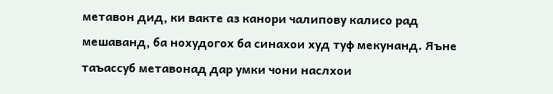метавон дид, ки вакте аз канори чалипову калисо рад мешаванд, ба нохудогох ба синахои худ туф мекунанд. Яъне таъассуб метавонад дар умки чони наслхои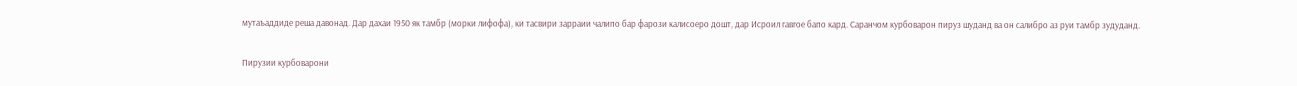мутаъаддиде реша давонад. Дар дахаи 1950 як тамбр (морки лифофа), ки тасвири зарраии чалипо бар фарози калисоеро дошт, дар Исроил гавгое бапо кард. Саранчом курбоварон пируз шуданд ва он салибро аз руи тамбр зудуданд.

Пирузии курбоварони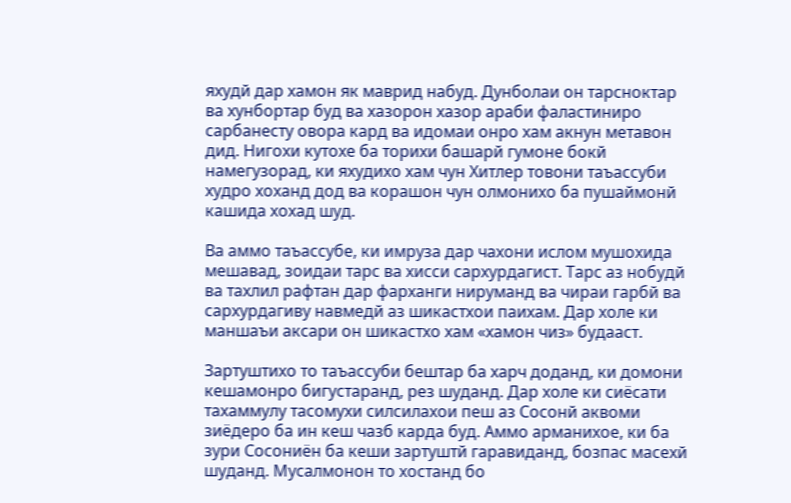яхудй дар хамон як маврид набуд. Дунболаи он тарсноктар ва хунбортар буд ва хазорон хазор араби фаластиниро сарбанесту овора кард ва идомаи онро хам акнун метавон дид. Нигохи кутохе ба торихи башарй гумоне бокй намегузорад, ки яхудихо хам чун Хитлер товони таъассуби худро хоханд дод ва корашон чун олмонихо ба пушаймонй кашида хохад шуд.

Ва аммо таъассубе, ки имруза дар чахони ислом мушохида мешавад, зоидаи тарс ва хисси сархурдагист. Тарс аз нобудй ва тахлил рафтан дар фарханги нируманд ва чираи гарбй ва сархурдагиву навмедй аз шикастхои паихам. Дар холе ки маншаъи аксари он шикастхо хам «хамон чиз» будааст.

Зартуштихо то таъассуби бештар ба харч доданд, ки домони кешамонро бигустаранд, рез шуданд. Дар холе ки сиёсати тахаммулу тасомухи силсилахои пеш аз Сосонй аквоми зиёдеро ба ин кеш чазб карда буд. Аммо арманихое, ки ба зури Сосониён ба кеши зартуштй гаравиданд, бозпас масехй шуданд. Мусалмонон то хостанд бо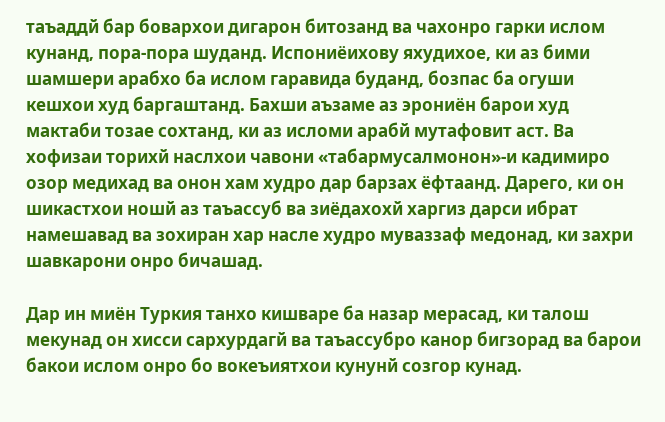таъаддй бар бовархои дигарон битозанд ва чахонро гарки ислом кунанд, пора-пора шуданд. Испониёихову яхудихое, ки аз бими шамшери арабхо ба ислом гаравида буданд, бозпас ба огуши кешхои худ баргаштанд. Бахши аъзаме аз эрониён барои худ мактаби тозае сохтанд, ки аз исломи арабй мутафовит аст. Ва хофизаи торихй наслхои чавони «табармусалмонон»-и кадимиро озор медихад ва онон хам худро дар барзах ёфтаанд. Дарего, ки он шикастхои ношй аз таъассуб ва зиёдахохй харгиз дарси ибрат намешавад ва зохиран хар насле худро муваззаф медонад, ки захри шавкарони онро бичашад.

Дар ин миён Туркия танхо кишваре ба назар мерасад, ки талош мекунад он хисси сархурдагй ва таъассубро канор бигзорад ва барои бакои ислом онро бо вокеъиятхои кунунй созгор кунад.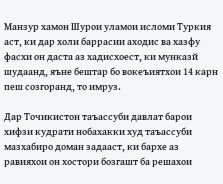Манзур хамон Шурои уламои исломи Туркия аст, ки дар холи баррасии аходис ва хазфу фасхи он даста аз хадисхоест, ки мунказй шудаанд, яъне бештар бо вокеъиятхои 14 карн пеш созгоранд, то имруз.

Дар Точикистон таъассуби давлат барои хифзи кудрати нобахакки худ таъассуби мазхабиро доман задааст, ки бархе аз равияхои он хостори бозгашт ба решахои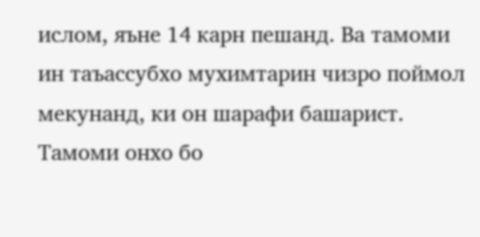ислом, яъне 14 карн пешанд. Ва тамоми ин таъассубхо мухимтарин чизро поймол мекунанд, ки он шарафи башарист. Тамоми онхо бо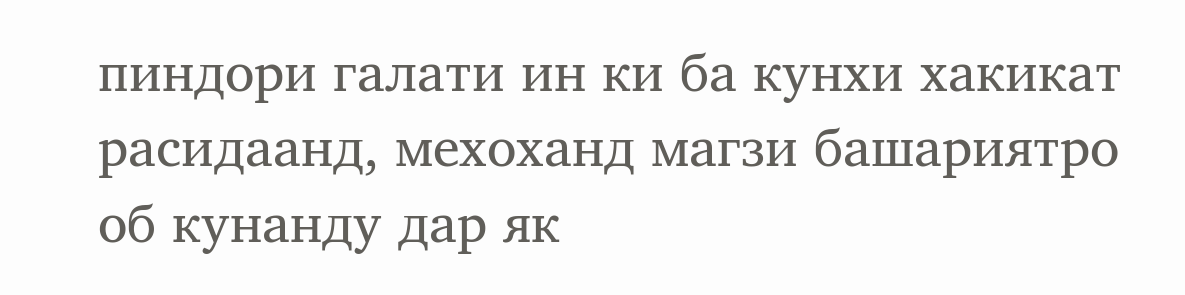пиндори галати ин ки ба кунхи хакикат расидаанд, мехоханд магзи башариятро об кунанду дар як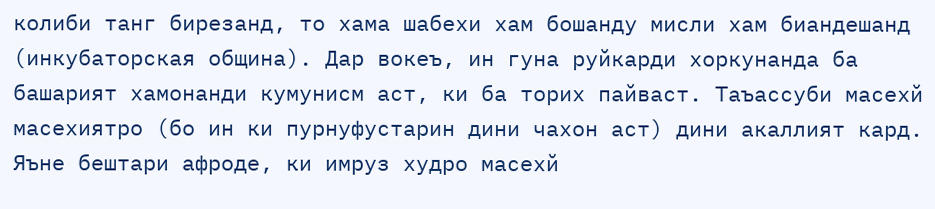колиби танг бирезанд, то хама шабехи хам бошанду мисли хам биандешанд (инкубаторская община). Дар вокеъ, ин гуна руйкарди хоркунанда ба башарият хамонанди кумунисм аст, ки ба торих пайваст. Таъассуби масехй масехиятро (бо ин ки пурнуфустарин дини чахон аст) дини акаллият кард. Яъне бештари афроде, ки имруз худро масехй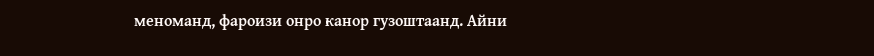меноманд, фароизи онро канор гузоштаанд. Айни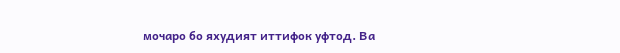мочаро бо яхудият иттифок уфтод. Ва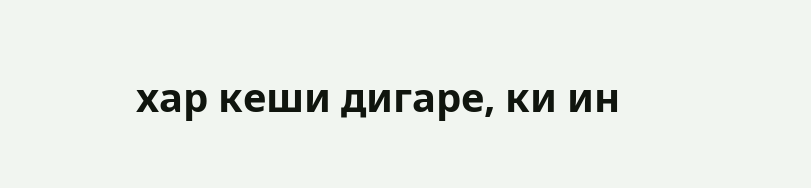хар кеши дигаре, ки ин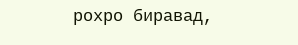рохро биравад,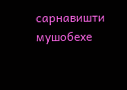сарнавишти мушобехе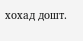хохад дошт.